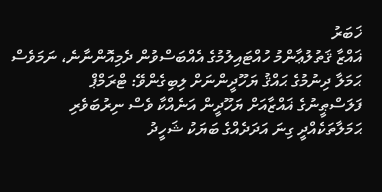ޚަބަރު
ޣައްޒާ ޤަތުލުޢާންމު ހުއްޓައިލުމުގެ އެއްބަސްވުން ދެމިއޮންނާނެ، ނަމަވެސް ޙަމަލާ ދިނުމުގެ ޙައްޤު ޔަހޫދީންނަށް ލިބިގެންވޭ: ޓްރަމްޕް
ފަލަސްޠީނުގެ ޣައްޒާއަށް ޔަހޫދީން އަނެއްކާ ވެސް ނިރުބަވެރި ޙަމަލާތަކެއްދީ ގިނަ އަދަދެއްގެ ބަޔަކު ޝަހީދު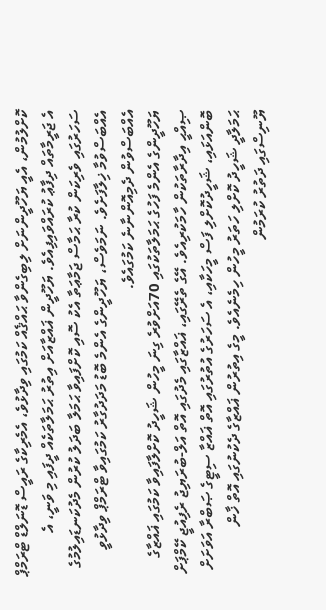ކޮށްލުމުން، އެއީ ޔަހޫދީންނަށް ލިބިގެންވާ ޙައްޤެއް ކަމުގައި ވިދާޅުވެ، އެމެރިކާގެ ރައީސް ޑޮނަލްޑް ޓްރަމްޕް އެ ޖަރީމާތައް ދިފާޢު ކުރައްވައިފިއެވެ. ޔަހޫދީން ޣައްޒާއަށް އިތުރު ޙަމަލާތަކެއް ދީފައި މި ވަނީ، އެ ސަހަރުގައި ވެރިކަން ކުރާ ޙަމާސް ޖަމާޢަތާ އެކު ސޮއި ކޮށްފައިވާ ޙަމަލާ ބަދަލު ކުރުން މެދުކަނޑައިލުމުގެ އެއްބަސްވުމާ ޚިލާފަށެވެ. ނަމަވެސް، ޔަހޫދީންގެ އެންމެ ބޮޑު މަދަދުގާރު ކަމުގައިވާ ޓްރަމްޕް ވިދާޅުވީ އެއްބަސްވުން ދެމިއޮންނާނެ ކަމުގައެވެ.
ޔަހޫދީންގެ އެންމެ ފަހުގެ ޙަމަލާތަކުގައި 70އަށްވުރެ ގިނަ މީހުން ޝަހީދު ކޮށްލާފައިވާ ކަމުގައި ޣައްޒާގެ ޞިއްޙީ އިދާރާތަކުން ހާމަކުރިއެވެ. އޭގެ ތެރޭގައި، ޣައްޒާގައި މެދުގައި އޮތް އަލް-ބުރަޔިޖު ރެފިއުޖީ ކޭމްޕަށް ބޮންއަޅައި، ޝަހީދުކޮށްލި ފަސް މީހަކާއި، އެ ސަހަރުގެ އުތުރުގައި އޮތް ޣައްޒާ ސިޓީގެ ޞަބްރާ އަވަށަށް ޙަމަލާދީ ޝަހީދު ކޮށްލި ހަތަރު މީހުން ހިމެނެއެވެ. މީގެ އިތުރުން ޣައްޒާގެ ދެކުނުގައި އޮތް ޚާން ޔޫނިސްގައި ދަތުރު ކުރަމުން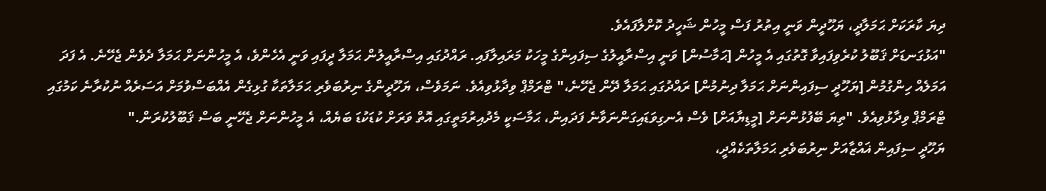ދިޔަ ކާރަކަށް ޙަމަލާދީ، ޔަހޫދީން ވަނީ އިތުރު ފަސް މީހުން ޝަހީދު ކޮށްލާފައެވެ.
"އަޅުގަނޑަށް ޤަބޫލު ކުރެވިފައިވާ ގޮތުގައި އެ މީހުން [ޙަމާސުން] ވަނީ އިސްރާއީލުގެ ސިފައިންގެ މީހަކު މަރައިލާފައި. ރައްދުގައި އިސްރާއީލުން ޙަމަލާ ދީފައި ވަނީ އެހެންވެ، އެ މީހުންނަށް ޙަމަލާ ދެވެން ޖެހޭނެ. އެ ފަދަ އަމަލެއް ހިންގުމުން [ޔަހޫދީ ސިފައިންނަށް ޙަމަލާ ދިނުމުން] ރައްދުގައި ޙަމަލާ ދޭން ޖެހޭނެ،" ޓްރަމްޕް ވިދާޅުވިއެވެ. ނަމަވެސް، ޔަހޫދީންގެ ނިރުބަވެރި ޙަމަލާތަކާ ގުޅިގެން އެއްބަސްވުމަށް އަސަރެއް ނުކުރާނެ ކަމުގައި ޓްރަމްޕް ވިދާޅުވިއެވެ. "ތިޔަ ބޭފުޅުންނަށް [މީޑިޔާއަށް] ވެސް އެނގިވަޑައިގަންނަވާނެ ފަދައިން، ޙަމާސަކީ މެދުއިރުމަތީގައި އޮތް ވަރަށް ކުޑަކުޑަ ބަޔެއް، އެ މީހުންނަށް ޖެހޭނީ ބަސް ޤަބޫލުކުރަން."
ޔަހޫދީ ސިފައިން ޣައްޒާއަށް ނިރުބަވެރި ޙަމަލާތަކެއްދީ،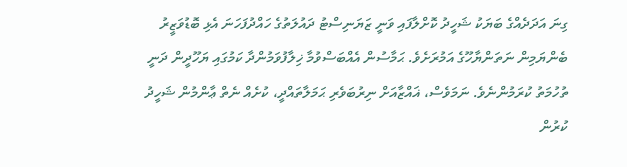ގިނަ އަދަދެއްގެ ބަޔަކު ޝަހީދު ކޮށްލާފައި ވަނީ ޒަޔަނިސްޓު ދައުލަތުގެ ހައްދުފަހަނަ އެޅި ބޮޑުވަޒީރު ބެންޔަމިން ނަތަންޔާހޫގެ އަމުރަށެވެ. ޙަމާސުން އެއްބަސްވުމާ ޚިލާފުވަމުންދާ ކަމުގައި ޔަހޫދީން ދަނީ ތުހުމަތު ކުރަމުންނެވެ. ނަމަވެސް، ޣައްޒާއަށް ނިރުބަވެރި ޙަމަލާތައްދީ، ކުށެއް ނެތް ޢާންމުން ޝަހީދު ކުރުން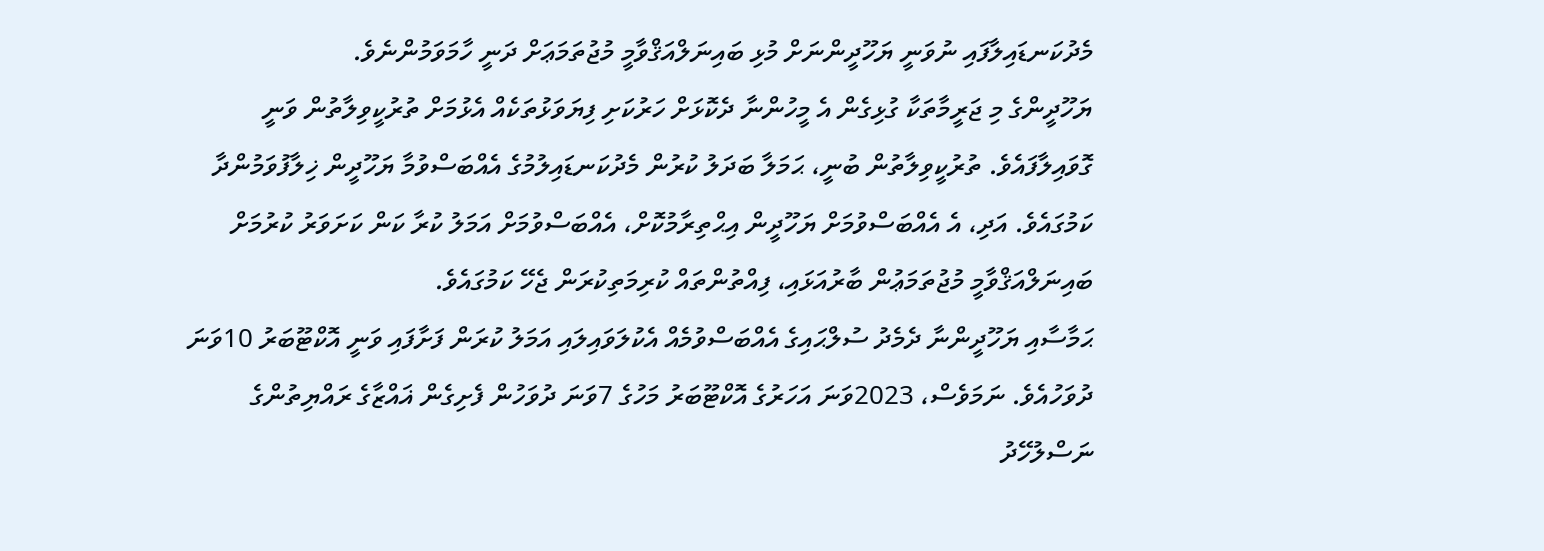މެދުކަނޑައިލާފައި ނުވަނީ ޔަހޫދީންނަށް މުޅި ބައިނަލްއަޤްވާމީ މުޖުތަމަޢަށް ދަނީ ހާމަވަމުންނެވެ.
ޔަހޫދީންގެ މި ޖަރީމާތަކާ ގުޅިގެން އެ މީހުންނާ ދެކޮޅަށް ހަރުކަށި ފިޔަވަޅުތަކެއް އެޅުމަށް ތުރުކީވިލާތުން ވަނީ ގޮވައިލާފައެވެ. ތުރުކީވިލާތުން ބުނީ، ޙަމަލާ ބަދަލު ކުރުން މެދުކަނޑައިލުމުގެ އެއްބަސްވުމާ ޔަހޫދީން ޚިލާފުވަމުންދާ ކަމުގައެވެ. އަދި، އެ އެއްބަސްވުމަށް ޔަހޫދީން އިޙްތިރާމުކޮށް، އެއްބަސްވުމަށް އަމަލު ކުރާ ކަން ކަށަވަރު ކުރުމަށް ބައިނަލްއަޤްވާމީ މުޖުތަމަޢުން ބާރުއަޅައި، ފިއްތުންތައް ކުރިމަތިކުރަން ޖެހޭ ކަމުގައެވެ.
ޙަމާސާއި ޔަހޫދީންނާ ދެމެދު ސުލްޙައިގެ އެއްބަސްވުމެއް އެކުލަވައިލައި އަމަލު ކުރަން ފަށާފައި ވަނީ އޮކްޓޫބަރު 10ވަނަ ދުވަހުއެވެ. ނަމަވެސް، 2023ވަނަ އަހަރުގެ އޮކްޓޫބަރު މަހުގެ 7ވަނަ ދުވަހުން ފެށިގެން ޣައްޒާގެ ރައްޔިތުންގެ ނަސްލުހޭދު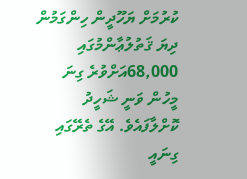ކުރުމަށް ޔަހޫދީން ހިންގަމުން ދިޔަ ޤަތުލުޢާންމުގައި 68,000އަށްވުރެ ގިނަ މީހުން ވަނީ ޝަހީދު ކޮށްލާފައެވެ. އޭގެ ތެރޭގައި ގިނައީ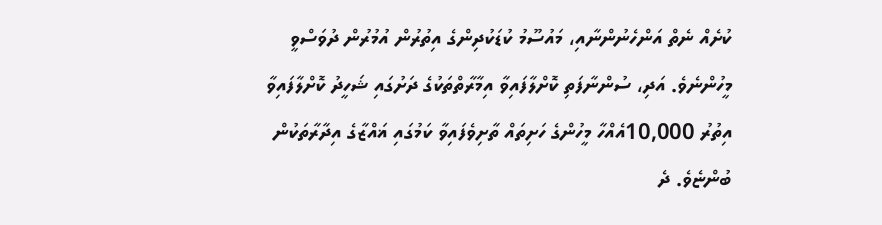ކުށެއް ނެތް އަންހެނުންނާއި، މައުސޫމު ކުޑަކުދިންގެ އިތުރުން އުމުރުން ދުވަސްވީ މީހުންނެވެ. އަދި، ސުންނާފަތި ކޮށްލާފައިވާ އިމާރާތްތަކުގެ ދަށުގައި ޝަހީދު ކޮށްލާފައިވާ އިތުރު 10,000އެއްހާ މީހުންގެ ހަށިތައް ތާށިވެފައިވާ ކަމުގައި ޣައްޒާގެ އިދާރާތަކުން ބުންޏެވެ. ދެ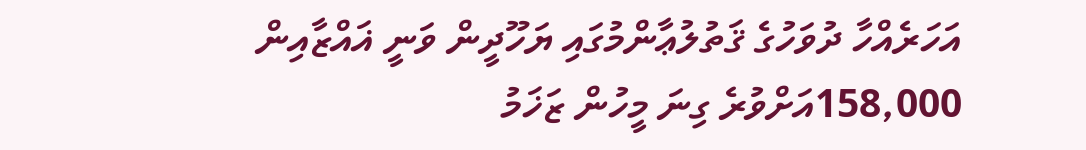އަހަރެއްހާ ދުވަހުގެ ޤަތުލުޢާންމުގައި ޔަހޫދީން ވަނީ ޣައްޒާއިން 158,000އަށްވުރެ ގިނަ މީހުން ޒަޚަމު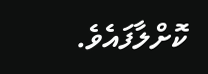ކޮށްލާފައެވެ.